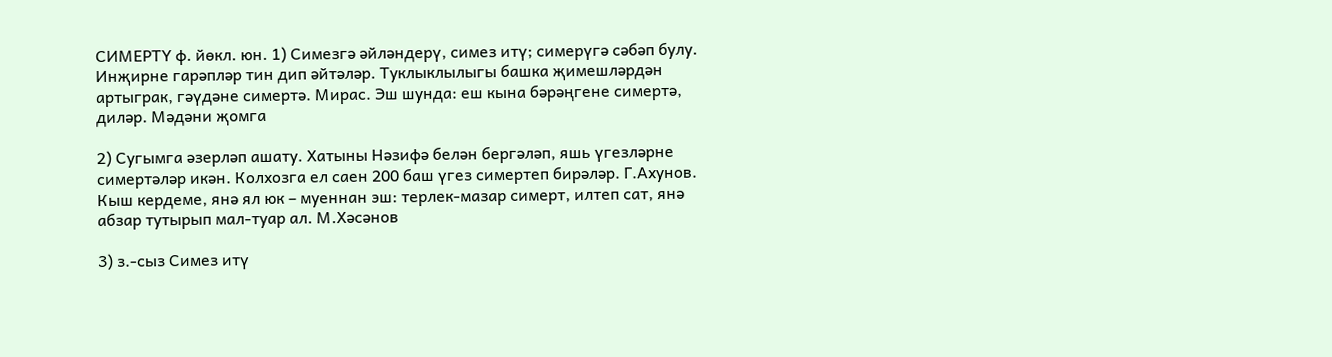СИМЕРТҮ ф. йөкл. юн. 1) Симезгә әйләндерү, симез итү; симерүгә сәбәп булу. Инҗирне гарәпләр тин дип әйтәләр. Туклыклылыгы башка җимешләрдән артыграк, гәүдәне симертә. Мирас. Эш шунда: еш кына бәрәңгене симертә, диләр. Мәдәни җомга

2) Сугымга әзерләп ашату. Хатыны Нәзифә белән бергәләп, яшь үгезләрне симертәләр икән. Колхозга ел саен 200 баш үгез симертеп бирәләр. Г.Ахунов. Кыш кердеме, янә ял юк – муеннан эш: терлек-мазар симерт, илтеп сат, янә абзар тутырып мал-туар ал. М.Хәсәнов

3) з.-сыз Симез итү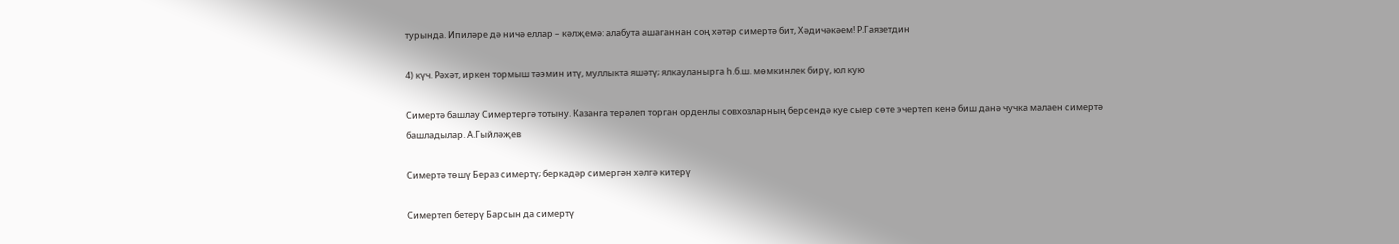турында. Ипиләре дә ничә еллар – кәлҗемә: алабута ашаганнан соң хәтәр симертә бит, Хәдичәкәем! Р.Гаязетдин

4) күч. Рәхәт, иркен тормыш тәэмин итү, муллыкта яшәтү; ялкауланырга һ.б.ш. мөмкинлек бирү, юл кую

Симертә башлау Симертергә тотыну. Казанга терәлеп торган орденлы совхозларның берсендә куе сыер сөте эчертеп кенә биш данә чучка малаен симертә башладылар. А.Гыйләҗев

Симертә төшү Бераз симертү; беркадәр симергән хәлгә китерү

Симертеп бетерү Барсын да симертү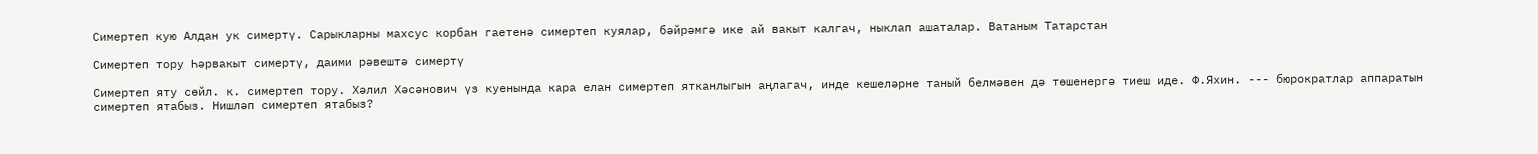Симертеп кую Алдан ук симертү. Сарыкларны махсус корбан гаетенә симертеп куялар, бәйрәмгә ике ай вакыт калгач, ныклап ашаталар. Ватаным Татарстан

Симертеп тору Һәрвакыт симертү, даими рәвештә симертү

Симертеп яту сөйл. к. симертеп тору. Хәлил Хәсәнович үз куенында кара елан симертеп ятканлыгын аңлагач, инде кешеләрне таный белмәвен дә төшенергә тиеш иде. Ф.Яхин. --- бюрократлар аппаратын симертеп ятабыз. Нишләп симертеп ятабыз?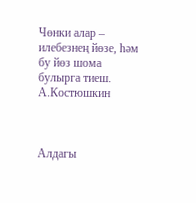Чөнки алар – илебезнең йөзе, һәм бу йөз шома булырга тиеш. А.Костюшкин



Алдагы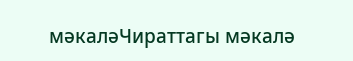мәкаләЧираттагы мәкалә